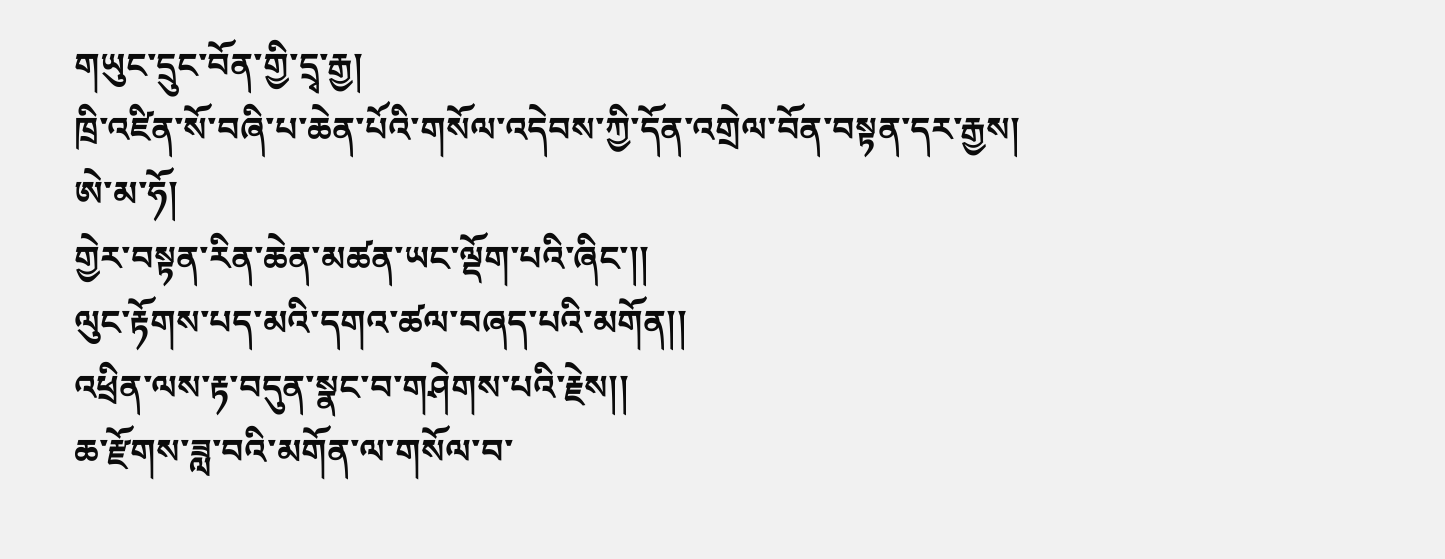གཡུང་དྲུང་བོན་གྱི་དྲྭ་རྒྱ།
ཁྲི་འཛིན་སོ་བཞི་པ་ཆེན་པོའི་གསོལ་འདེབས་ཀྱི་དོན་འགྲེལ་བོན་བསྟན་དར་རྒྱས།
ཨེ་མ་ཧོ།
གྱེར་བསྟན་རིན་ཆེན་མཚན་ཡང་ལྡོག་པའི་ཞིང་།།
ལུང་རྟོགས་པད་མའི་དགའ་ཚལ་བཞད་པའི་མགོན།།
འཕྲིན་ལས་རྟ་བདུན་སྣང་བ་གཤེགས་པའི་རྗེས།།
ཆ་རྫོགས་ཟླ་བའི་མགོན་ལ་གསོལ་བ་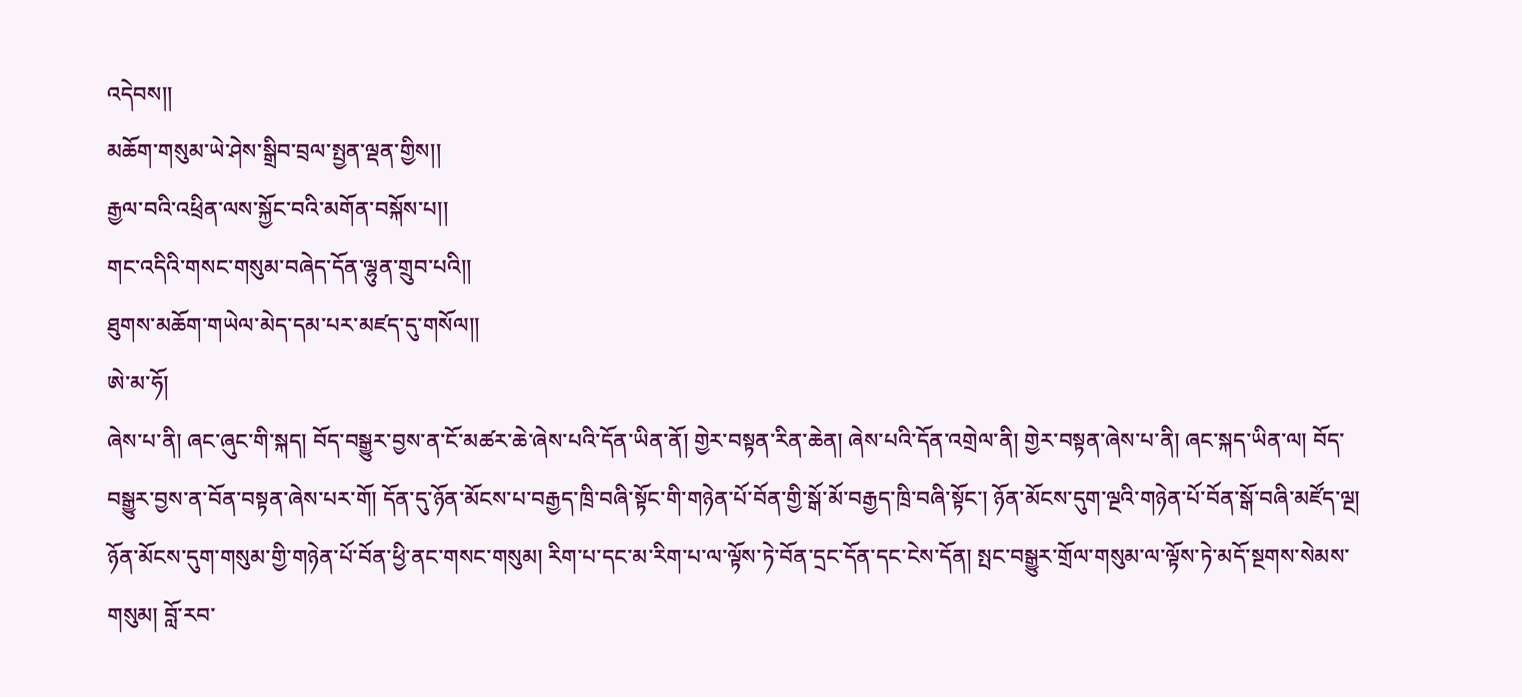འདེབས།།
མཆོག་གསུམ་ཡེ་ཤེས་སྒྲིབ་བྲལ་སྤྱན་ལྡན་གྱིས།།
རྒྱལ་བའི་འཕྲིན་ལས་སྐྱོང་བའི་མགོན་བསྐོས་པ།།
གང་འདིའི་གསང་གསུམ་བཞེད་དོན་ལྷུན་གྲུབ་པའི།།
ཐུགས་མཆོག་གཡེལ་མེད་དམ་པར་མཛད་དུ་གསོལ།།
ཨེ་མ་ཧོ།
ཞེས་པ་ནི། ཞང་ཞུང་གི་སྐད། བོད་བསྒྱུར་བྱས་ན་ངོ་མཚར་ཆེ་ཞེས་པའི་དོན་ཡིན་ནོ། གྱེར་བསྟན་རིན་ཆེན། ཞེས་པའི་དོན་འགྲེལ་ནི། གྱེར་བསྟན་ཞེས་པ་ནི། ཞང་སྐད་ཡིན་ལ། བོད་བསྒྱུར་བྱས་ན་བོན་བསྟན་ཞེས་པར་གོ། དོན་དུ་ཉོན་མོངས་པ་བརྒྱད་ཁྲི་བཞི་སྟོང་གི་གཉེན་པོ་བོན་གྱི་སྒོ་མོ་བརྒྱད་ཁྲི་བཞི་སྟོང་། ཉོན་མོངས་དུག་ལྔའི་གཉེན་པོ་བོན་སྒོ་བཞི་མཛོད་ལྔ། ཉོན་མོངས་དུག་གསུམ་གྱི་གཉེན་པོ་བོན་ཕྱི་ནང་གསང་གསུམ། རིག་པ་དང་མ་རིག་པ་ལ་ལྟོས་ཏེ་བོན་དྲང་དོན་དང་ངེས་དོན། སྤང་བསྒྱུར་གྲོལ་གསུམ་ལ་ལྟོས་ཏེ་མདོ་སྔགས་སེམས་གསུམ། བློ་རབ་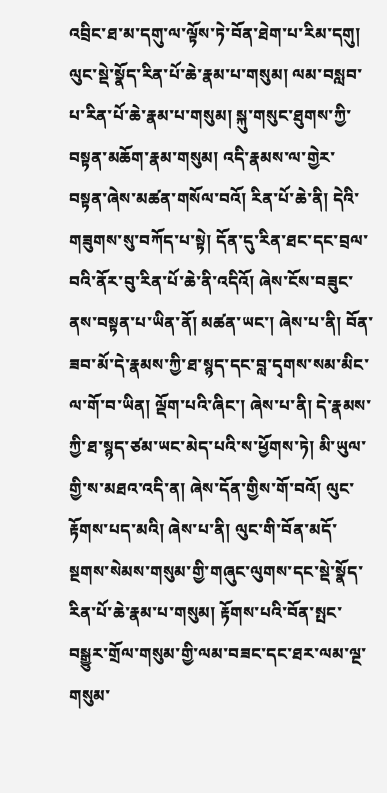འབྲིང་ཐ་མ་དགུ་ལ་ལྟོས་ཏེ་བོན་ཐེག་པ་རིམ་དགུ། ལུང་སྡེ་སྣོད་རིན་པོ་ཆེ་རྣམ་པ་གསུམ། ལམ་བསླབ་པ་རིན་པོ་ཆེ་རྣམ་པ་གསུམ། སྐུ་གསུང་ཐུགས་ཀྱི་བསྟན་མཆོག་རྣམ་གསུམ། འདི་རྣམས་ལ་གྱེར་བསྟན་ཞེས་མཚན་གསོལ་བའོ། རིན་པོ་ཆེ་ནི། དེའི་གཟུགས་སུ་བཀོད་པ་སྟེ། དོན་དུ་རིན་ཐང་དང་བྲལ་བའི་ནོར་བུ་རིན་པོ་ཆེ་ནི་འདིའོ། ཞེས་ངོས་བཟུང་ནས་བསྟན་པ་ཡིན་ནོ། མཚན་ཡང་། ཞེས་པ་ནི། བོན་ཟབ་མོ་དེ་རྣམས་ཀྱི་ཐ་སྙད་དང་བླ་དྭགས་སམ་མིང་ལ་གོ་བ་ཡིན། ལྡོག་པའི་ཞིང་། ཞེས་པ་ནི། དེ་རྣམས་ཀྱི་ཐ་སྙད་ཙམ་ཡང་མེད་པའི་ས་ཕྱོགས་ཏེ། མི་ཡུལ་གྱི་ས་མཐའ་འདི་ན། ཞེས་དོན་གྱིས་གོ་བའོ། ལུང་རྟོགས་པད་མའི། ཞེས་པ་ནི། ལུང་གི་བོན་མདོ་སྔགས་སེམས་གསུམ་གྱི་གཞུང་ལུགས་དང་སྡེ་སྣོད་རིན་པོ་ཆེ་རྣམ་པ་གསུམ། རྟོགས་པའི་བོན་སྤང་བསྒྱུར་གྲོལ་གསུམ་གྱི་ལམ་བཟང་དང་ཐར་ལམ་ལྔ་གསུམ་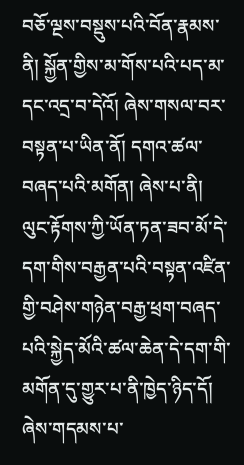བཅོ་ལྔས་བསྡུས་པའི་བོན་རྣམས་ནི། སྐྱོན་གྱིས་མ་གོས་པའི་པད་མ་དང་འདྲ་བ་དེའོ། ཞེས་གསལ་བར་བསྟན་པ་ཡིན་ནོ། དགའ་ཚལ་བཞད་པའི་མགོན། ཞེས་པ་ནི། ལུང་རྟོགས་ཀྱི་ཡོན་ཏན་ཟབ་མོ་དེ་དག་གིས་བརྒྱན་པའི་བསྟན་འཛིན་གྱི་བཤེས་གཉེན་བརྒྱ་ཕྲག་བཞད་པའི་སྐྱེད་མོའི་ཚལ་ཆེན་དེ་དག་གི་མགོན་དུ་གྱུར་པ་ནི་ཁྱེད་ཉིད་དོ། ཞེས་གདམས་པ་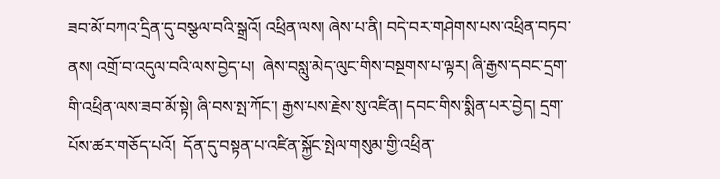ཟབ་མོ་བཀའ་དྲིན་དུ་བསྩལ་བའི་སྒྲའོ། འཕྲིན་ལས། ཞེས་པ་ནི། བདེ་བར་གཤེགས་པས་འཕྲིན་བཏབ་ནས། འགྲོ་བ་འདུལ་བའི་ལས་བྱེད་པ།  ཞེས་བསླུ་མེད་ལུང་གིས་བསྔགས་པ་ལྟར། ཞི་རྒྱས་དབང་དྲག་གི་འཕྲིན་ལས་ཟབ་མོ་སྟེ། ཞི་བས་སྤ་ཀོང་། རྒྱས་པས་རྗེས་སུ་འཛིན། དབང་གིས་སྨིན་པར་བྱེད། དྲག་པོས་ཚར་གཅོད་པའོ།  དོན་དུ་བསྟན་པ་འཛིན་སྐྱོང་སྤེལ་གསུམ་གྱི་འཕྲིན་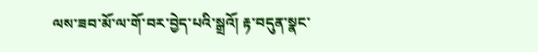ལས་ཟབ་མོ་ལ་གོ་བར་བྱེད་པའི་སྒྲའོ། རྟ་བདུན་སྣང་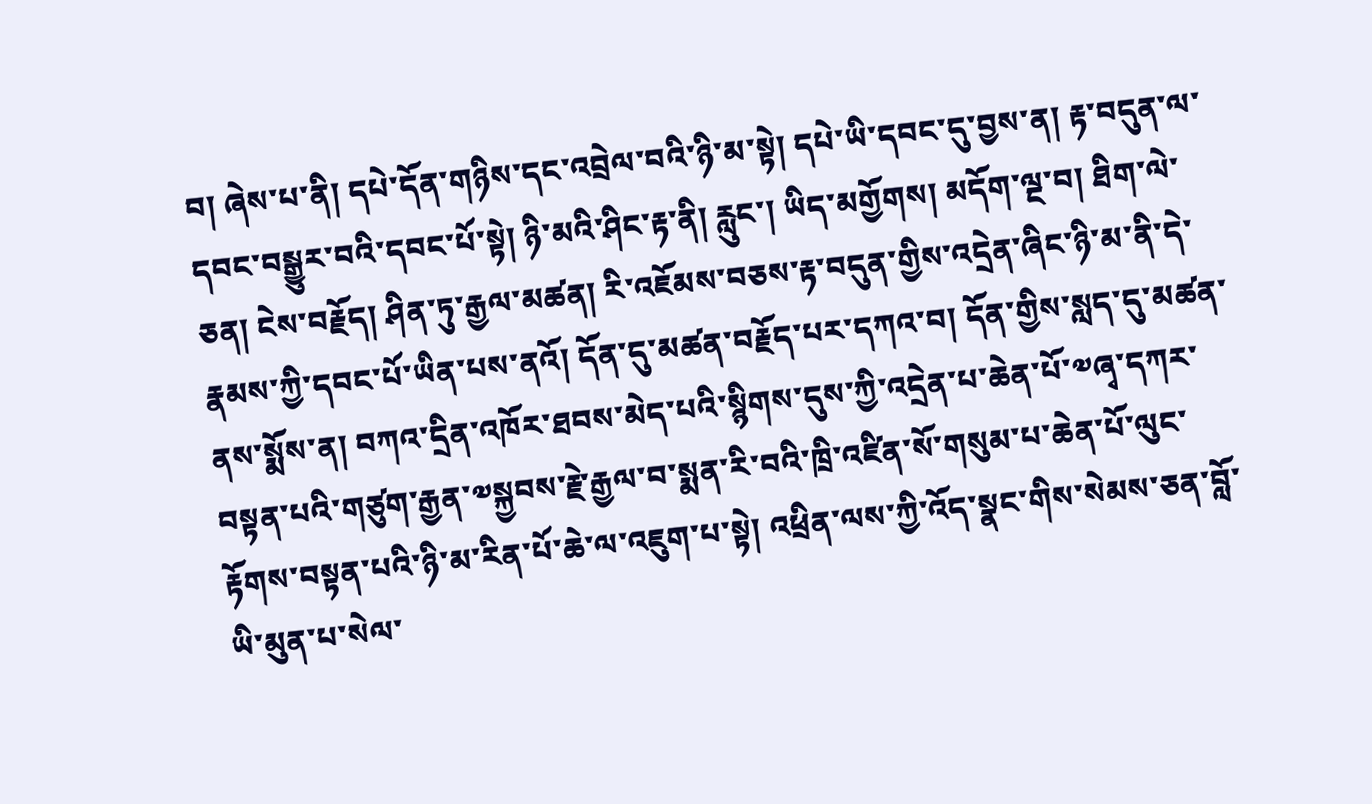བ། ཞེས་པ་ནི། དཔེ་དོན་གཉིས་དང་འབྲེལ་བའི་ཉི་མ་སྟེ། དཔེ་ཡི་དབང་དུ་བྱས་ན། རྟ་བདུན་ལ་དབང་བསྒྱུར་བའི་དབང་པོ་སྟེ། ཉི་མའི་ཤིང་རྟ་ནི། རླུང་། ཡིད་མགྱོགས། མདོག་ལྔ་བ། ཐིག་ལེ་ཅན། ངེས་བརྗོད། ཤིན་ཏུ་རྒྱལ་མཚན། རི་འཇོམས་བཅས་རྟ་བདུན་གྱིས་འདྲེན་ཞིང་ཉི་མ་ནི་དེ་རྣམས་ཀྱི་དབང་པོ་ཡིན་པས་ནའོ། དོན་དུ་མཚན་བརྗོད་པར་དཀའ་བ། དོན་གྱིས་སླད་དུ་མཚན་ནས་སྨོས་ན། བཀའ་དྲིན་འཁོར་ཐབས་མེད་པའི་སྙིགས་དུས་ཀྱི་འདྲེན་པ་ཆེན་པོ་༧ཞྭ་དཀར་བསྟན་པའི་གཙུག་རྒྱན་༧སྐྱབས་རྗེ་རྒྱལ་བ་སྨན་རི་བའི་ཁྲི་འཛིན་སོ་གསུམ་པ་ཆེན་པོ་ལུང་རྟོགས་བསྟན་པའི་ཉི་མ་རིན་པོ་ཆེ་ལ་འཇུག་པ་སྟེ། འཕྲིན་ལས་ཀྱི་འོད་སྣང་གིས་སེམས་ཅན་བློ་ཡི་མུན་པ་སེལ་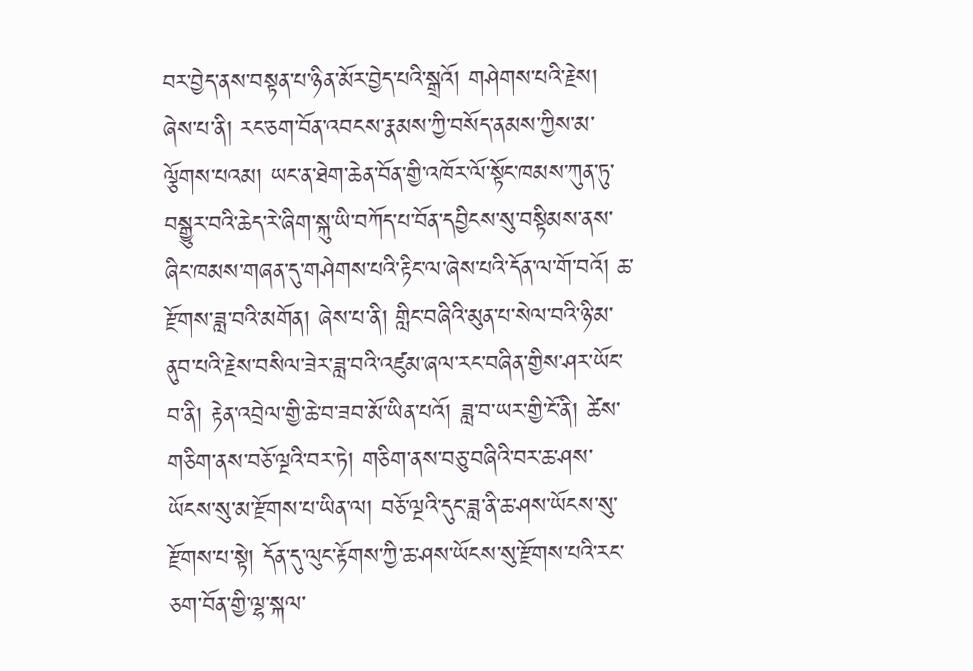བར་བྱེད་ནས་བསྟན་པ་ཉིན་མོར་བྱེད་པའི་སྒྲའོ། གཤེགས་པའི་རྗེས། ཞེས་པ་ནི། རང་ཅག་བོན་འབངས་རྣམས་ཀྱི་བསོད་ནམས་ཀྱིས་མ་ལྕོགས་པའམ། ཡང་ན་ཐེག་ཆེན་བོན་གྱི་འཁོར་ལོ་སྟོང་ཁམས་ཀུན་ཏུ་བསྒྱུར་བའི་ཆེད་རེ་ཞིག་སྐུ་ཡི་བཀོད་པ་བོན་དབྱིངས་སུ་བསྟིམས་ནས་ཞིང་ཁམས་གཞན་དུ་གཤེགས་པའི་རྟིང་ལ་ཞེས་པའི་དོན་ལ་གོ་བའོ། ཆ་རྫོགས་ཟླ་བའི་མགོན། ཞེས་པ་ནི། གླིང་བཞིའི་མུན་པ་སེལ་བའི་ཉི་མ་ནུབ་པའི་རྗེས་བསིལ་ཟེར་ཟླ་བའི་འཛུམ་ཞལ་རང་བཞིན་གྱིས་ཤར་ཡོང་བ་ནི། རྟེན་འབྲེལ་གྱི་ཆེ་བ་ཟབ་མོ་ཡིན་པའོ། ཟླ་བ་ཡར་གྱི་ངོ་ནི། ཚེས་གཅིག་ནས་བཅོ་ལྔའི་བར་ཏེ། གཅིག་ནས་བཅུ་བཞིའི་བར་ཆ་ཤས་ཡོངས་སུ་མ་རྫོགས་པ་ཡིན་ལ། བཅོ་ལྔའི་དུང་ཟླ་ནི་ཆ་ཤས་ཡོངས་སུ་རྫོགས་པ་སྟེ། དོན་དུ་ལུང་རྟོགས་ཀྱི་ཆ་ཤས་ཡོངས་སུ་རྫོགས་པའི་རང་ཅག་བོན་གྱི་ལྷ་སྐལ་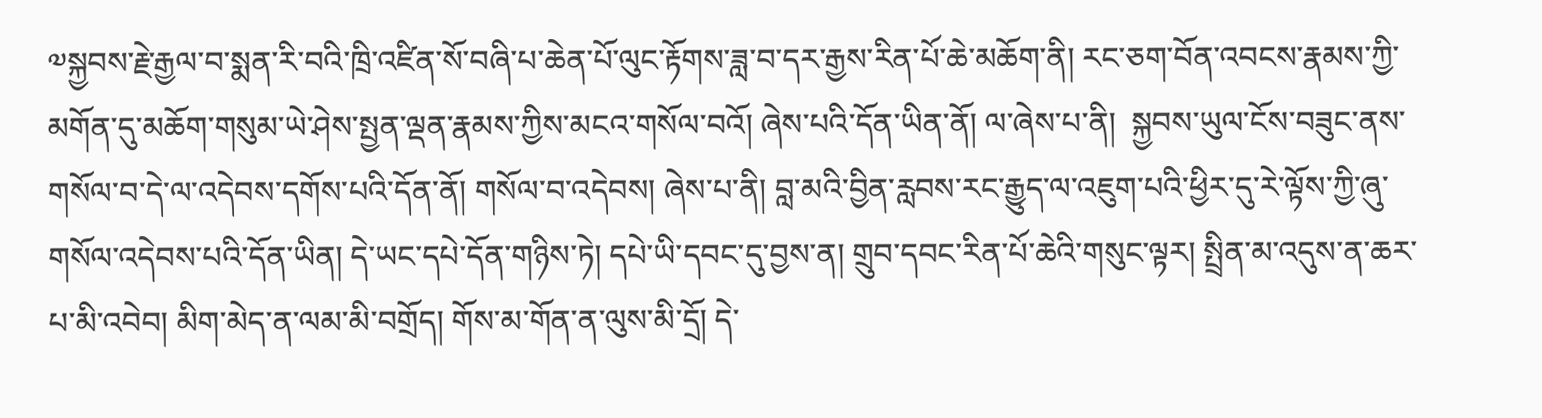༧སྐྱབས་རྗེ་རྒྱལ་བ་སྨན་རི་བའི་ཁྲི་འཛིན་སོ་བཞི་པ་ཆེན་པོ་ལུང་རྟོགས་ཟླ་བ་དར་རྒྱས་རིན་པོ་ཆེ་མཆོག་ནི། རང་ཅག་བོན་འབངས་རྣམས་ཀྱི་མགོན་དུ་མཆོག་གསུམ་ཡེ་ཤེས་སྤྱན་ལྡན་རྣམས་ཀྱིས་མངའ་གསོལ་བའོ། ཞེས་པའི་དོན་ཡིན་ནོ། ལ་ཞེས་པ་ནི།  སྐྱབས་ཡུལ་ངོས་བཟུང་ནས་གསོལ་བ་དེ་ལ་འདེབས་དགོས་པའི་དོན་ནོ། གསོལ་བ་འདེབས། ཞེས་པ་ནི། བླ་མའི་བྱིན་རླབས་རང་རྒྱུད་ལ་འཇུག་པའི་ཕྱིར་དུ་རེ་ལྟོས་ཀྱི་ཞུ་གསོལ་འདེབས་པའི་དོན་ཡིན། དེ་ཡང་དཔེ་དོན་གཉིས་ཏེ། དཔེ་ཡི་དབང་དུ་བྱས་ན། གྲུབ་དབང་རིན་པོ་ཆེའི་གསུང་ལྟར། སྤྲིན་མ་འདུས་ན་ཆར་པ་མི་འབེབ། མིག་མེད་ན་ལམ་མི་བགྲོད། གོས་མ་གོན་ན་ལུས་མི་དྲོ། དེ་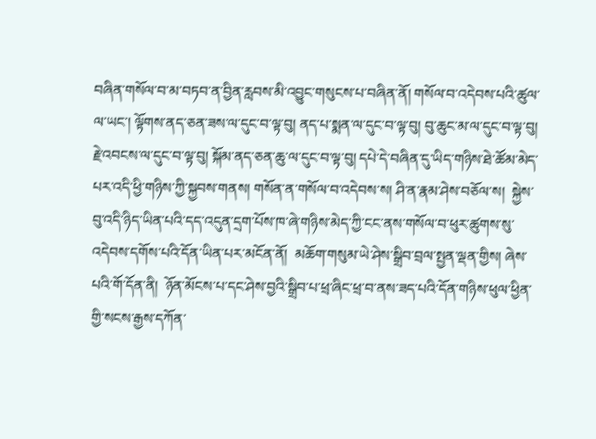བཞིན་གསོལ་བ་མ་བཏབ་ན་བྱིན་རླབས་མི་འབྱུང་གསུངས་པ་བཞིན་ནོ། གསོལ་བ་འདེབས་པའི་ཚུལ་ལ་ཡང་། ལྟོགས་ནད་ཅན་ཟས་ལ་དུང་བ་ལྟ་བུ། ནད་པ་སྨན་ལ་དུང་བ་ལྟ་བུ། བུ་ཆུང་མ་ལ་དུང་བ་ལྟ་བུ། རྗེ་འབངས་ལ་དུང་བ་ལྟ་བུ། སྐོམ་ནད་ཅན་ཆུ་ལ་དུང་བ་ལྟ་བུ། དཔེ་དེ་བཞིན་དུ་ཡིད་གཉིས་ཐེ་ཚོམ་མེད་པར་འདི་ཕྱི་གཉིས་ཀྱི་སྐྱབས་གནས། གསོན་ན་གསོལ་བ་འདེབས་ས། ཤི་ན་རྣམ་ཤེས་བཅོལ་ས།  སྐྱེས་བུ་འདི་ཉིད་ཡིན་པའི་དད་འདུན་དྲག་པོས་ཁ་ཞེ་གཉིས་མེད་ཀྱི་ངང་ནས་གསོལ་བ་ཕུར་ཚུགས་སུ་འདེབས་དགོས་པའི་དོན་ཡིན་པར་མངོན་ནོ།  མཆོག་གསུམ་ཡེ་ཤེས་སྒྲིབ་བྲལ་སྤྱན་ལྡན་གྱིས། ཞེས་པའི་གོ་དོན་ནི།  ཉོན་མོངས་པ་དང་ཤེས་བྱའི་སྒྲིབ་པ་ཕྲ་ཞིང་ཕྲ་བ་ནས་ཟད་པའི་དོན་གཉིས་ཕུལ་ཕྱིན་གྱི་སངས་རྒྱས་དཀོན་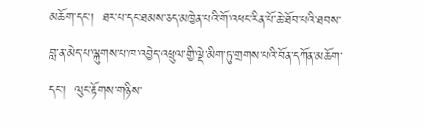མཆོག་དང་།  ཐར་པ་དང་ཐམས་ཅད་མཁྱེན་པའི་གོ་འཕང་རིན་པོ་ཆེ་ཐོབ་པའི་ཐབས་བླ་ན་མེད་པ་ལྐུགས་པ་ཁ་འབྱེད་འཕྲུལ་གྱི་ལྡེ་མིག་ཏུ་གྲགས་པའི་བོན་དཀོན་མཆོག་དང་།  ལུང་རྟོགས་གཉིས་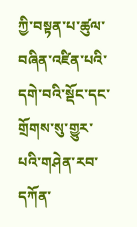ཀྱི་བསྟན་པ་ཚུལ་བཞིན་འཛིན་པའི་དགེ་བའི་སྡོང་དང་གྲོགས་སུ་གྱུར་པའི་གཤེན་རབ་དཀོན་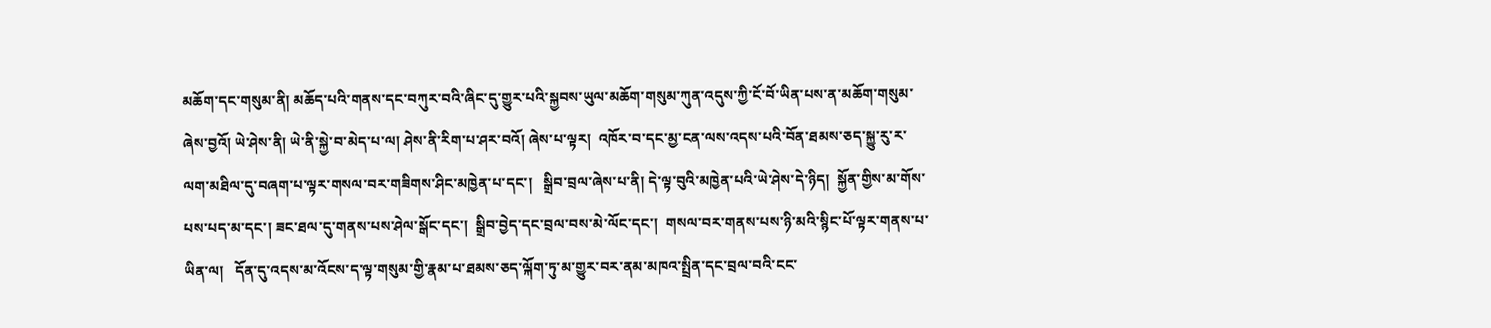མཆོག་དང་གསུམ་ནི། མཆོད་པའི་གནས་དང་བཀུར་བའི་ཞིང་དུ་གྱུར་པའི་སྐྱབས་ཡུལ་མཆོག་གསུམ་ཀུན་འདུས་ཀྱི་ངོ་བོ་ཡིན་པས་ན་མཆོག་གསུམ་ཞེས་བྱའོ། ཡེ་ཤེས་ནི། ཡེ་ནི་སྐྱེ་བ་མེད་པ་ལ། ཤེས་ནི་རིག་པ་ཤར་བའོ། ཞེས་པ་ལྟར།  འཁོར་བ་དང་མྱ་ངན་ལས་འདས་པའི་བོན་ཐམས་ཅད་སྐྱུ་རུ་ར་ལག་མཐིལ་དུ་བཞག་པ་ལྟར་གསལ་བར་གཟིགས་ཤིང་མཁྱེན་པ་དང་།   སྒྲིབ་བྲལ་ཞེས་པ་ནི། དེ་ལྟ་བུའི་མཁྱེན་པའི་ཡེ་ཤེས་དེ་ཉིད།  སྐྱོན་གྱིས་མ་གོས་པས་པད་མ་དང་། ཟང་ཐལ་དུ་གནས་པས་ཤེལ་སྒོང་དང་།  སྒྲིབ་བྱེད་དང་བྲལ་བས་མེ་ལོང་དང་།  གསལ་བར་གནས་པས་ཉི་མའི་སྙིང་པོ་ལྟར་གནས་པ་ཡིན་ལ།   དོན་དུ་འདས་མ་འོངས་ད་ལྟ་གསུམ་གྱི་རྣམ་པ་ཐམས་ཅད་ལྐོག་ཏུ་མ་གྱུར་བར་ནམ་མཁའ་སྤྲིན་དང་བྲལ་བའི་ངང་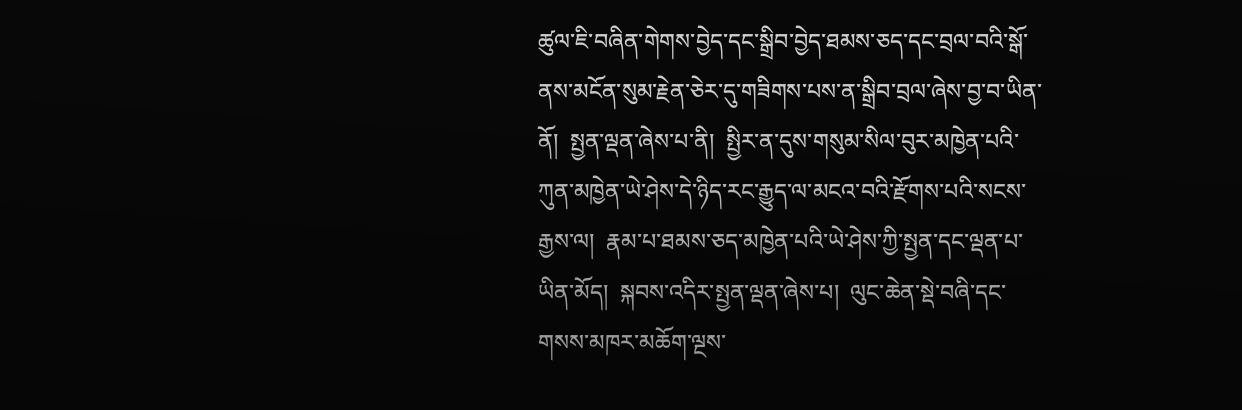ཚུལ་ཇི་བཞིན་གེགས་བྱེད་དང་སྒྲིབ་བྱེད་ཐམས་ཅད་དང་བྲལ་བའི་སྒོ་ནས་མངོན་སུམ་རྗེན་ཅེར་དུ་གཟིགས་པས་ན་སྒྲིབ་བྲལ་ཞེས་བྱ་བ་ཡིན་ནོ།  སྤྱན་ལྡན་ཞེས་པ་ནི།  སྤྱིར་ན་དུས་གསུམ་སིལ་བུར་མཁྱེན་པའི་ཀུན་མཁྱེན་ཡེ་ཤེས་དེ་ཉིད་རང་རྒྱུད་ལ་མངའ་བའི་རྫོགས་པའི་སངས་རྒྱས་ལ།  རྣམ་པ་ཐམས་ཅད་མཁྱེན་པའི་ཡེ་ཤེས་ཀྱི་སྤྱན་དང་ལྡན་པ་ཡིན་མོད།  སྐབས་འདིར་སྤྱན་ལྡན་ཞེས་པ།  ལུང་ཆེན་སྡེ་བཞི་དང་གསས་མཁར་མཆོག་ལྔས་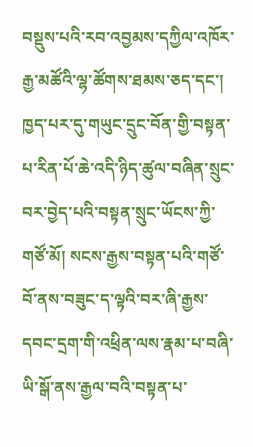བསྡུས་པའི་རབ་འབྱམས་དཀྱིལ་འཁོར་རྒྱ་མཚོའི་ལྷ་ཚོགས་ཐམས་ཅད་དང་། ཁྱད་པར་དུ་གཡུང་དྲུང་བོན་གྱི་བསྟན་པ་རིན་པོ་ཆེ་འདི་ཉིད་ཚུལ་བཞིན་སྲུང་བར་བྱེད་པའི་བསྟན་སྲུང་ཡོངས་ཀྱི་གཙོ་མོ། སངས་རྒྱས་བསྟན་པའི་གཙོ་བོ་ནས་བཟུང་ད་ལྟའི་བར་ཞི་རྒྱས་དབང་དྲག་གི་འཕྲིན་ལས་རྣམ་པ་བཞི་ཡི་སྒོ་ནས་རྒྱལ་བའི་བསྟན་པ་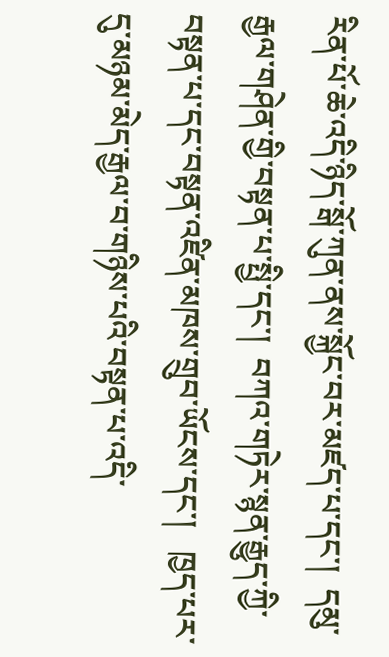རིན་པོ་ཆེ་འདི་ཉིད་སྒོ་ཀུན་ནས་སྐྱོང་བར་མཛད་པ་དང་།  དམུ་རྒྱལ་གཤེན་གྱི་བསྟན་པ་སྤྱི་དང་།  བཀའ་གཏེར་སྙན་རྒྱུད་ཀྱི་བསྟན་པ་དང་བསྟན་འཛིན་མཁས་གྲུབ་ཡོངས་དང་།   ཁྱད་པར་དུ་མཉམ་མེད་རྒྱལ་བ་གཉིས་པའི་བསྟན་པ་འདི་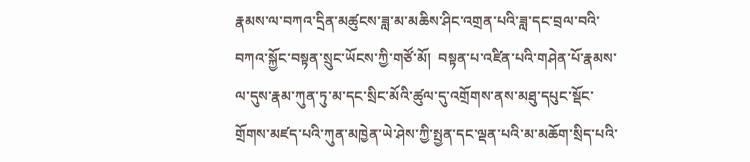རྣམས་ལ་བཀའ་དྲིན་མཚུངས་ཟླ་མ་མཆིས་ཤིང་འགྲན་པའི་ཟླ་དང་བྲལ་བའི་བཀའ་སྐྱོང་བསྟན་སྲུང་ཡོངས་ཀྱི་གཙོ་མོ།  བསྟན་པ་འཛིན་པའི་གཤེན་པོ་རྣམས་ལ་དུས་རྣམ་ཀུན་ཏུ་མ་དང་སྲིང་མོའི་ཚུལ་དུ་འགྲོགས་ནས་མཐུ་དཔུང་སྡོང་གྲོགས་མཛད་པའི་ཀུན་མཁྱེན་ཡེ་ཤེས་ཀྱི་སྤྱན་དང་ལྡན་པའི་མ་མཆོག་སྲིད་པའི་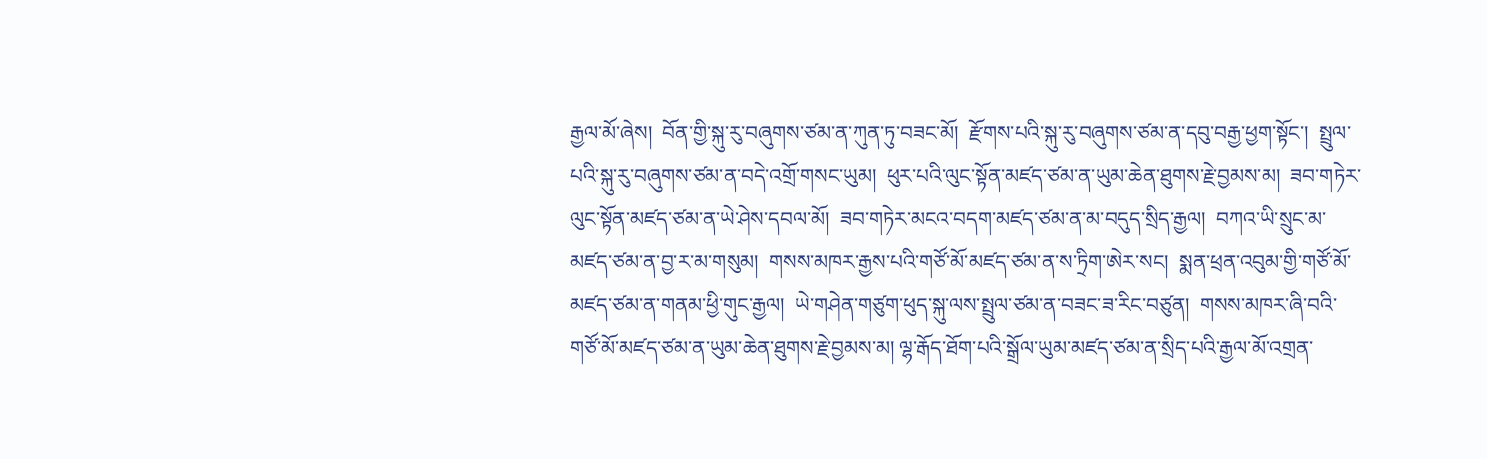རྒྱལ་མོ་ཞེས།  བོན་གྱི་སྐུ་རུ་བཞུགས་ཙམ་ན་ཀུན་ཏུ་བཟང་མོ།  རྫོགས་པའི་སྐུ་རུ་བཞུགས་ཙམ་ན་དབུ་བརྒྱ་ཕྱག་སྟོང་།  སྤྲུལ་པའི་སྐུ་རུ་བཞུགས་ཙམ་ན་བདེ་འགྲོ་གསང་ཡུམ།  ཕུར་པའི་ལུང་སྟོན་མཛད་ཙམ་ན་ཡུམ་ཆེན་ཐུགས་རྗེ་བྱམས་མ།  ཟབ་གཏེར་ལུང་སྟོན་མཛད་ཙམ་ན་ཡེ་ཤེས་དབལ་མོ།  ཟབ་གཏེར་མངའ་བདག་མཛད་ཙམ་ན་མ་བདུད་སྲིད་རྒྱལ།  བཀའ་ཡི་སྲུང་མ་མཛད་ཙམ་ན་བྱ་ར་མ་གསུམ།  གསས་མཁར་རྒྱས་པའི་གཙོ་མོ་མཛད་ཙམ་ན་ས་ཏྲིག་ཨེར་སང།  སྨན་ཕྲན་འབུམ་གྱི་གཙོ་མོ་མཛད་ཙམ་ན་གནམ་ཕྱི་གུང་རྒྱལ།  ཡེ་གཤེན་གཙུག་ཕུད་སྐུ་ལས་སྤྲུལ་ཙམ་ན་བཟང་ཟ་རིང་བཙུན།  གསས་མཁར་ཞི་བའི་གཙོ་མོ་མཛད་ཙམ་ན་ཡུམ་ཆེན་ཐུགས་རྗེ་བྱམས་མ། ལྷ་རྒོད་ཐོག་པའི་སྒྲོལ་ཡུམ་མཛད་ཙམ་ན་སྲིད་པའི་རྒྱལ་མོ་འགྲན་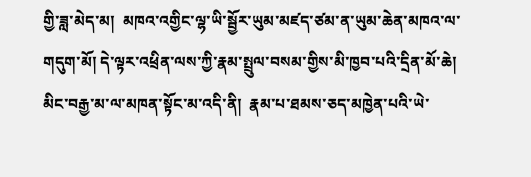གྱི་ཟླ་མེད་མ།  མཁའ་འགྱིང་ལྷ་ཡི་སྦྱོར་ཡུམ་མཛད་ཙམ་ན་ཡུམ་ཆེན་མཁའ་ལ་གདུག་མོ། དེ་ལྟར་འཕྲིན་ལས་ཀྱི་རྣམ་སྤྲུལ་བསམ་གྱིས་མི་ཁྱབ་པའི་དྲིན་མོ་ཆེ། མིང་བརྒྱ་མ་ལ་མཁན་སྟོང་མ་འདི་ནི།  རྣམ་པ་ཐམས་ཅད་མཁྱེན་པའི་ཡེ་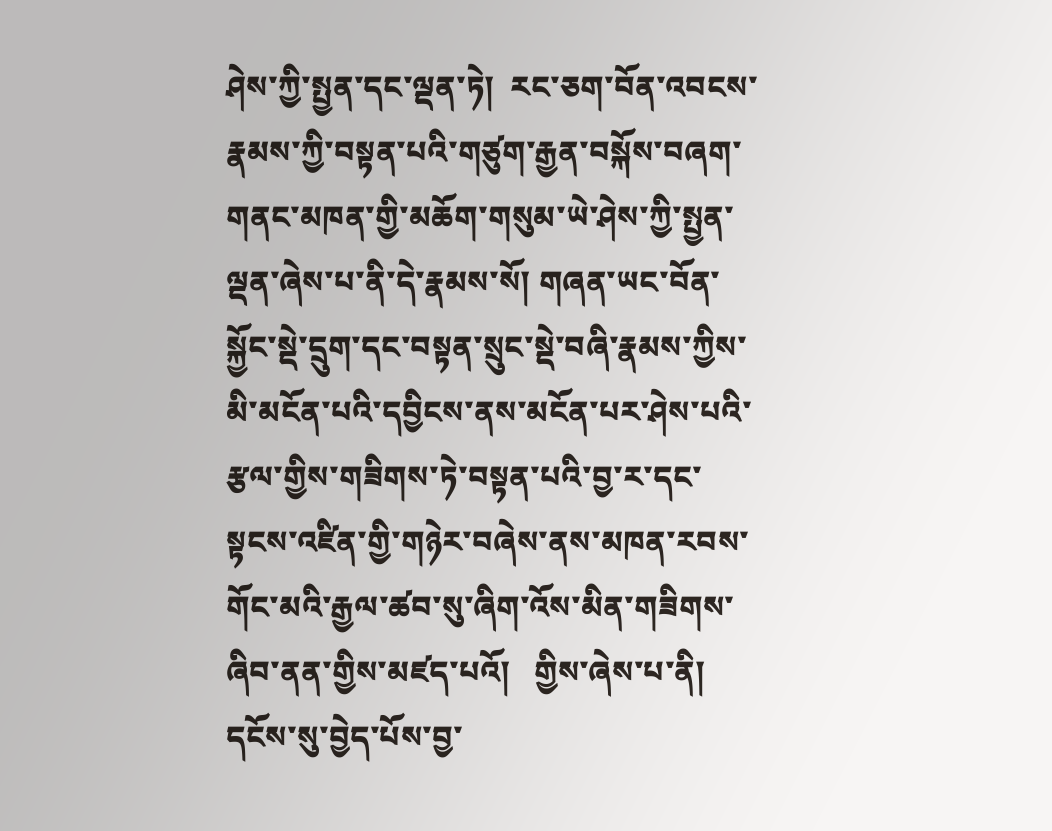ཤེས་ཀྱི་སྤྱན་དང་ལྡན་ཏེ།  རང་ཅག་བོན་འབངས་རྣམས་ཀྱི་བསྟན་པའི་གཙུག་རྒྱན་བསྐོས་བཞག་གནང་མཁན་གྱི་མཆོག་གསུམ་ཡེ་ཤེས་ཀྱི་སྤྱན་ལྡན་ཞེས་པ་ནི་དེ་རྣམས་སོ། གཞན་ཡང་བོན་སྐྱོང་སྡེ་དྲུག་དང་བསྟན་སྲུང་སྡེ་བཞི་རྣམས་ཀྱིས་མི་མངོན་པའི་དབྱིངས་ནས་མངོན་པར་ཤེས་པའི་རྩལ་གྱིས་གཟིགས་ཏེ་བསྟན་པའི་བྱ་ར་དང་སྟངས་འཛིན་གྱི་གཉེར་བཞེས་ནས་མཁན་རབས་གོང་མའི་རྒྱལ་ཚབ་སུ་ཞིག་འོས་མིན་གཟིགས་ཞིབ་ནན་གྱིས་མཛད་པའོ།   གྱིས་ཞེས་པ་ནི།   དངོས་སུ་བྱེད་པོས་བྱ་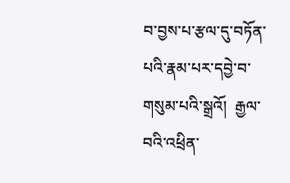བ་བྱས་པ་རྩལ་དུ་བཏོན་པའི་རྣམ་པར་དབྱེ་བ་གསུམ་པའི་སྒྲའོ།  རྒྱལ་བའི་འཕྲིན་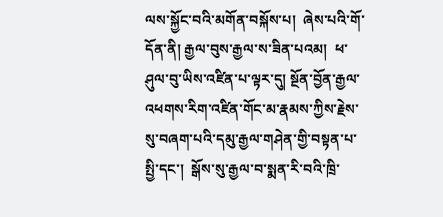ལས་སྐྱོང་བའི་མགོན་བསྐོས་པ།  ཞེས་པའི་གོ་དོན་ནི། རྒྱལ་བུས་རྒྱལ་ས་ཟིན་པའམ།  ཕ་ཤུལ་བུ་ཡིས་འཛིན་པ་ལྟར་དུ། སྔོན་བྱོན་རྒྱལ་འཕགས་རིག་འཛིན་གོང་མ་རྣམས་ཀྱིས་རྗེས་སུ་བཞག་པའི་དམུ་རྒྱལ་གཤེན་གྱི་བསྟན་པ་སྤྱི་དང་།  སྒོས་སུ་རྒྱལ་བ་སྨན་རི་བའི་ཁྲི་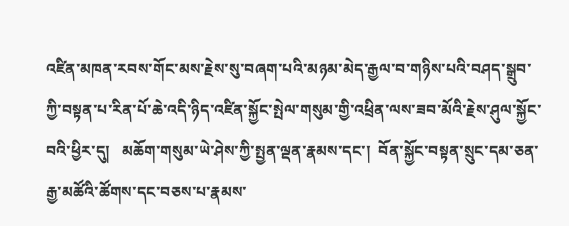འཛིན་མཁན་རབས་གོང་མས་རྗེས་སུ་བཞག་པའི་མཉམ་མེད་རྒྱལ་བ་གཉིས་པའི་བཤད་སྒྲུབ་ཀྱི་བསྟན་པ་རིན་པོ་ཆེ་འདི་ཉིད་འཛིན་སྐྱོང་སྤེལ་གསུམ་གྱི་འཕྲིན་ལས་ཟབ་མོའི་རྗེས་ཤུལ་སྐྱོང་བའི་ཕྱིར་དུ།   མཆོག་གསུམ་ཡེ་ཤེས་ཀྱི་སྤྱན་ལྡན་རྣམས་དང་།  བོན་སྐྱོང་བསྟན་སྲུང་དམ་ཅན་རྒྱ་མཚོའི་ཚོགས་དང་བཅས་པ་རྣམས་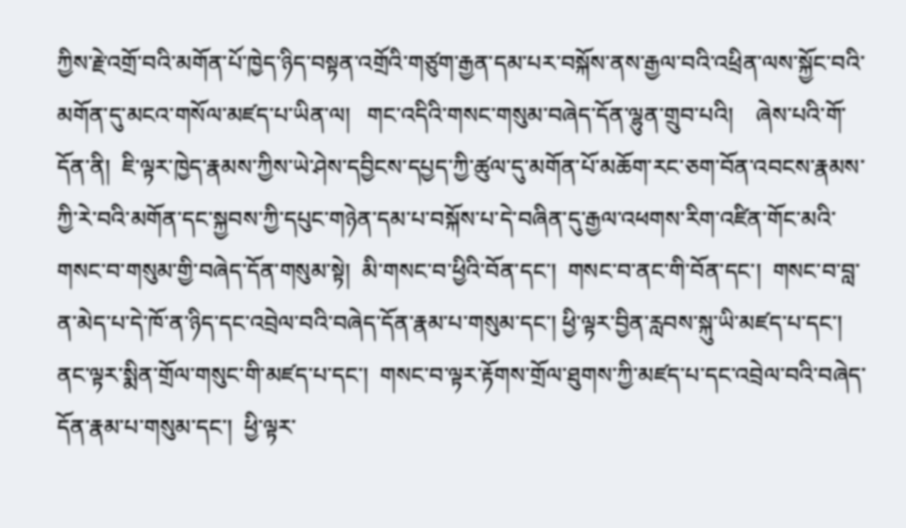ཀྱིས་རྗེ་འགྲོ་བའི་མགོན་པོ་ཁྱེད་ཉིད་བསྟན་འགྲོའི་གཙུག་རྒྱན་དམ་པར་བསྐོས་ནས་རྒྱལ་བའི་འཕྲིན་ལས་སྐྱོང་བའི་མགོན་དུ་མངའ་གསོལ་མཛད་པ་ཡིན་ལ།   གང་འདིའི་གསང་གསུམ་བཞེད་དོན་ལྷུན་གྲུབ་པའི།    ཞེས་པའི་གོ་དོན་ནི།  ཇི་ལྟར་ཁྱེད་རྣམས་ཀྱིས་ཡེ་ཤེས་དབྱིངས་དཔྱད་ཀྱི་ཚུལ་དུ་མགོན་པོ་མཆོག་རང་ཅག་བོན་འབངས་རྣམས་ཀྱི་རེ་བའི་མགོན་དང་སྐྱབས་ཀྱི་དཔུང་གཉེན་དམ་པ་བསྐོས་པ་དེ་བཞིན་དུ་རྒྱལ་འཕགས་རིག་འཛིན་གོང་མའི་གསང་བ་གསུམ་གྱི་བཞེད་དོན་གསུམ་སྟེ།  མི་གསང་བ་ཕྱིའི་བོན་དང་།  གསང་བ་ནང་གི་བོན་དང་།  གསང་བ་བླ་ན་མེད་པ་དེ་ཁོ་ན་ཉིད་དང་འབྲེལ་བའི་བཞེད་དོན་རྣམ་པ་གསུམ་དང་། ཕྱི་ལྟར་བྱིན་རླབས་སྐུ་ཡི་མཛད་པ་དང་།  ནང་ལྟར་སྨིན་གྲོལ་གསུང་གི་མཛད་པ་དང་།  གསང་བ་ལྟར་རྟོགས་གྲོལ་ཐུགས་ཀྱི་མཛད་པ་དང་འབྲེལ་བའི་བཞེད་དོན་རྣམ་པ་གསུམ་དང་།  ཕྱི་ལྟར་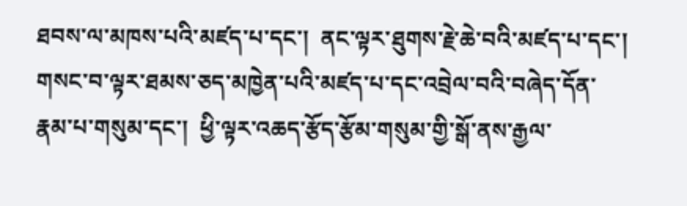ཐབས་ལ་མཁས་པའི་མཛད་པ་དང་།  ནང་ལྟར་ཐུགས་རྗེ་ཆེ་བའི་མཛད་པ་དང་།  གསང་བ་ལྟར་ཐམས་ཅད་མཁྱེན་པའི་མཛད་པ་དང་འབྲེལ་བའི་བཞེད་དོན་རྣམ་པ་གསུམ་དང་།  ཕྱི་ལྟར་འཆད་རྩོད་རྩོམ་གསུམ་གྱི་སྒོ་ནས་རྒྱལ་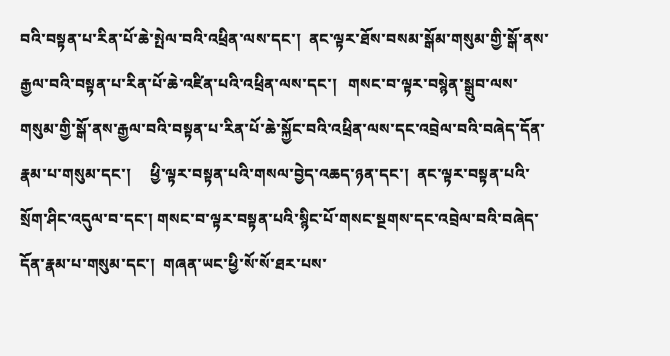བའི་བསྟན་པ་རིན་པོ་ཆེ་སྤེལ་བའི་འཕྲིན་ལས་དང་།  ནང་ལྟར་ཐོས་བསམ་སྒོམ་གསུམ་གྱི་སྒོ་ནས་རྒྱལ་བའི་བསྟན་པ་རིན་པོ་ཆེ་འཛིན་པའི་འཕྲིན་ལས་དང་།   གསང་བ་ལྟར་བསྙེན་སྒྲུབ་ལས་གསུམ་གྱི་སྒོ་ནས་རྒྱལ་བའི་བསྟན་པ་རིན་པོ་ཆེ་སྐྱོང་བའི་འཕྲིན་ལས་དང་འབྲེལ་བའི་བཞེད་དོན་རྣམ་པ་གསུམ་དང་།     ཕྱི་ལྟར་བསྟན་པའི་གསལ་བྱེད་འཆད་ཉན་དང་།  ནང་ལྟར་བསྟན་པའི་སྲོག་ཤིང་འདུལ་བ་དང་། གསང་བ་ལྟར་བསྟན་པའི་སྙིང་པོ་གསང་སྔགས་དང་འབྲེལ་བའི་བཞེད་དོན་རྣམ་པ་གསུམ་དང་།  གཞན་ཡང་ཕྱི་སོ་སོ་ཐར་པས་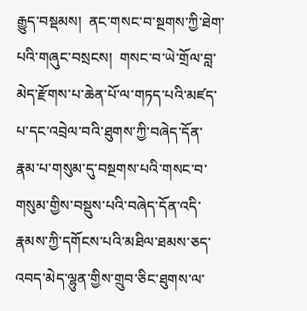རྒྱུད་བསྡམས།  ནང་གསང་བ་སྔགས་ཀྱི་ཐེག་པའི་གཞུང་བསྲངས།  གསང་བ་ཡེ་གྲོལ་བླ་མེད་རྫོགས་པ་ཆེན་པོ་ལ་གཏད་པའི་མཛད་པ་དང་འབྲེལ་བའི་ཐུགས་ཀྱི་བཞེད་དོན་རྣམ་པ་གསུམ་དུ་བསྔགས་པའི་གསང་བ་གསུམ་གྱིས་བསྡུས་པའི་བཞེད་དོན་འདི་རྣམས་ཀྱི་དགོངས་པའི་མཐིལ་ཐམས་ཅད་འབད་མེད་ལྷུན་གྱིས་གྲུབ་ཅིང་ཐུགས་ལ་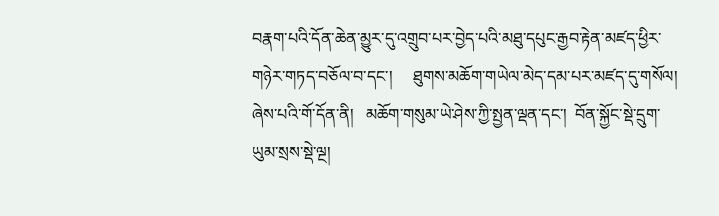བརྣག་པའི་དོན་ཆེན་མྱུར་དུ་འགྲུབ་པར་བྱེད་པའི་མཐུ་དཔུང་རྒྱབ་རྟེན་མཛད་ཕྱིར་གཉེར་གཏད་བཅོལ་བ་དང་།     ཐུགས་མཆོག་གཡེལ་མེད་དམ་པར་མཛད་དུ་གསོལ།  ཞེས་པའི་གོ་དོན་ནི།   མཆོག་གསུམ་ཡེ་ཤེས་ཀྱི་སྤྱན་ལྡན་དང་།  བོན་སྐྱོང་སྡེ་དྲུག་ཡུམ་སྲས་སྡེ་ལྔ།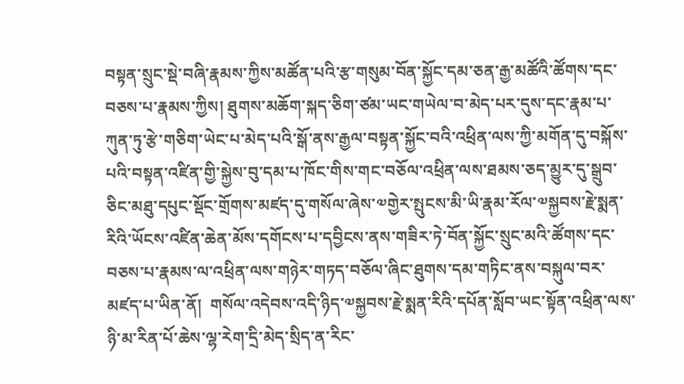བསྟན་སྲུང་སྡེ་བཞི་རྣམས་ཀྱིས་མཚོན་པའི་རྩ་གསུམ་བོན་སྐྱོང་དམ་ཅན་རྒྱ་མཚོའི་ཚོགས་དང་བཅས་པ་རྣམས་ཀྱིས། ཐུགས་མཆོག་སྐད་ཅིག་ཙམ་ཡང་གཡེལ་བ་མེད་པར་དུས་དང་རྣམ་པ་ཀུན་ཏུ་རྩེ་གཅིག་ཡེང་པ་མེད་པའི་སྒོ་ནས་རྒྱལ་བསྟན་སྐྱོང་བའི་འཕྲིན་ལས་ཀྱི་མགོན་དུ་བསྐོས་པའི་བསྟན་འཛིན་གྱི་སྐྱེས་བུ་དམ་པ་ཁོང་གིས་གང་བཅོལ་འཕྲིན་ལས་ཐམས་ཅད་མྱུར་དུ་སྒྲུབ་ཅིང་མཐུ་དཔུང་སྡོང་གྲོགས་མཛད་དུ་གསོལ་ཞེས་༧གྱེར་སྤུངས་མི་ཡི་རྣམ་རོལ་༧སྐྱབས་རྗེ་སྨན་རིའི་ཡོངས་འཛིན་ཆེན་མོས་དགོངས་པ་དབྱིངས་ནས་གཟིར་ཏེ་བོན་སྐྱོང་སྲུང་མའི་ཚོགས་དང་བཅས་པ་རྣམས་ལ་འཕྲིན་ལས་གཉེར་གཏད་བཅོལ་ཞིང་ཐུགས་དམ་གཏིང་ནས་བསྐུལ་བར་མཛད་པ་ཡིན་ནོ།  གསོལ་འདེབས་འདི་ཉིད་༧སྐྱབས་རྗེ་སྨན་རིའི་དཔོན་སློབ་ཡང་སྟོན་འཕྲིན་ལས་ཉི་མ་རིན་པོ་ཆེས་ལྷ་རེག་དྲི་མེད་སྲིད་ན་རིང་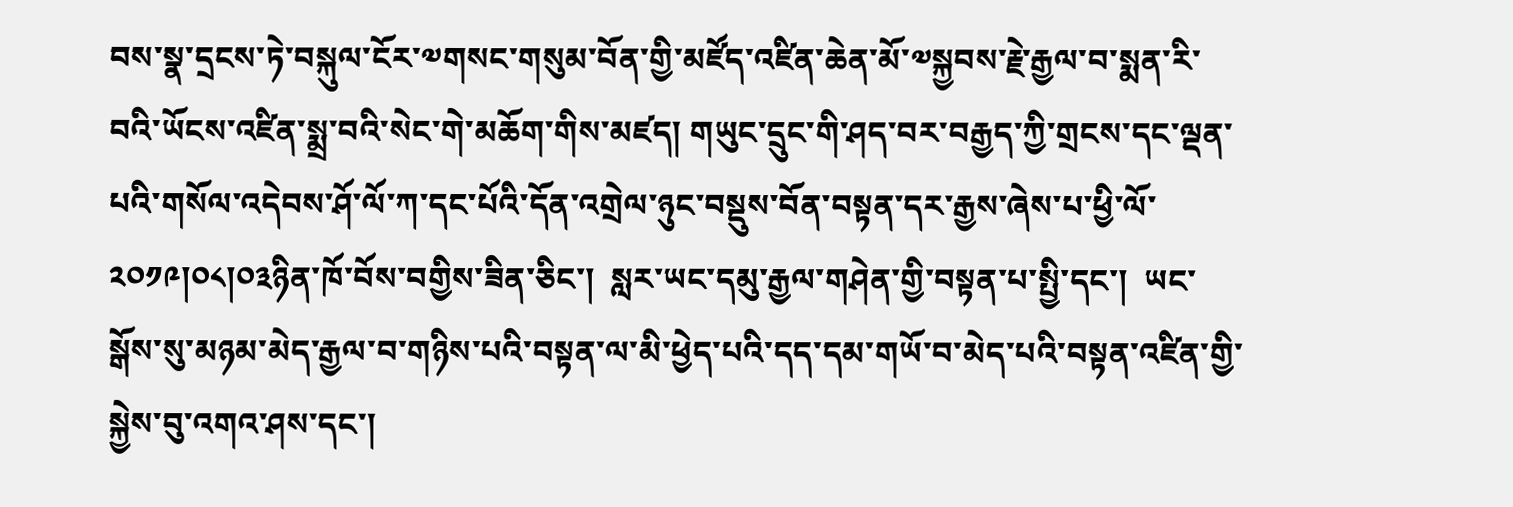བས་སྣ་དྲངས་ཏེ་བསྐུལ་ངོར་༧གསང་གསུམ་བོན་གྱི་མཛོད་འཛིན་ཆེན་མོ་༧སྐྱབས་རྗེ་རྒྱལ་བ་སྨན་རི་བའི་ཡོངས་འཛིན་སྨྲ་བའི་སེང་གེ་མཆོག་གིས་མཛད། གཡུང་དྲུང་གི་ཤད་བར་བརྒྱད་ཀྱི་གྲངས་དང་ལྡན་པའི་གསོལ་འདེབས་ཤོ་ལོ་ཀ་དང་པོའི་དོན་འགྲེལ་ཉུང་བསྡུས་བོན་བསྟན་དར་རྒྱས་ཞེས་པ་ཕྱི་ལོ་༢༠༡༩།༠༨།༠༣ཉིན་ཁོ་བོས་བགྱིས་ཟིན་ཅིང་།  སླར་ཡང་དམུ་རྒྱལ་གཤེན་གྱི་བསྟན་པ་སྤྱི་དང་།  ཡང་སྒོས་སུ་མཉམ་མེད་རྒྱལ་བ་གཉིས་པའི་བསྟན་ལ་མི་ཕྱེད་པའི་དད་དམ་གཡོ་བ་མེད་པའི་བསྟན་འཛིན་གྱི་སྐྱེས་བུ་འགའ་ཤས་དང་།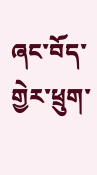ཞང་བོད་གྱེར་ཕྲུག་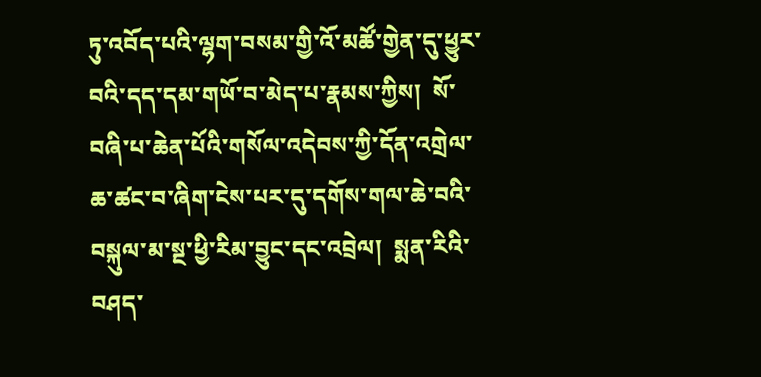ཏུ་འབོད་པའི་ལྷག་བསམ་གྱི་འོ་མཚོ་གྱེན་དུ་ཕྱུར་བའི་དད་དམ་གཡོ་བ་མེད་པ་རྣམས་ཀྱིས།  སོ་བཞི་པ་ཆེན་པོའི་གསོལ་འདེབས་ཀྱི་དོན་འགྲེལ་ཆ་ཚང་བ་ཞིག་ངེས་པར་དུ་དགོས་གལ་ཆེ་བའི་བསྐུལ་མ་སྔ་ཕྱི་རིམ་བྱུང་དང་འབྲེལ།  སྨན་རིའི་བཤད་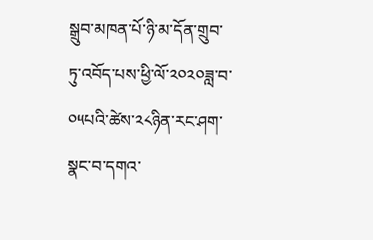སྒྲུབ་མཁན་པོ་ཉི་མ་དོན་གྲུབ་ཏུ་འབོད་པས་ཕྱི་ལོ་༢༠༢༠ཟླ་བ་༠༥པའི་ཚེས་༢༨ཉིན་རང་ཤག་སྣང་བ་དགའ་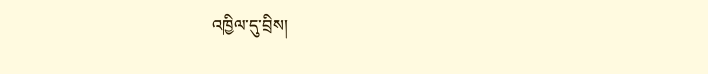འཁྱིལ་དུ་བྲིས།